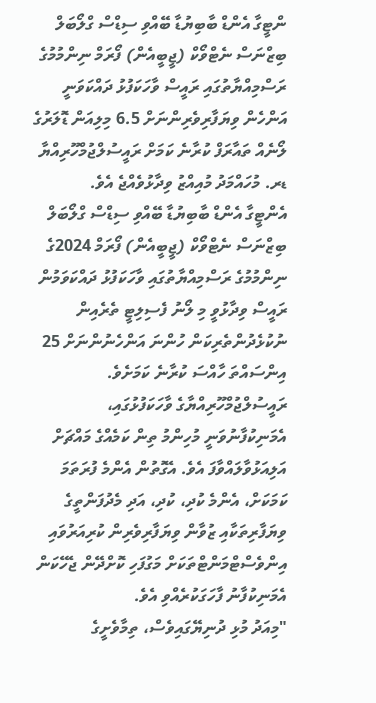ންޓީގާ އެންޑް ބާބިޔުޑާ ބޭއްވި ސިޑްސް ގްލޯބަލް ބިޒްނަސް ނެޓްވޯކް (ޖީބީއެން) ފޯރަމް ނިންމުމުގެ ރަސްމިއްޔާތުގައި ރައީސް ވާހަކަފުޅު ދައްކަވަނީ
އަންހެން ވިޔަފާރިވެރިންނަށް 6.5 މިލިއަން ޑޮލަރުގެ ލޯނެއް ތައާރަފް ކުރާނެ ކަމަށް ރައީސުލްޖުމްހޫރިއްޔާ ޑރ. މުހައްމަދު މުއިއްޒު ވިދާޅުވެއްޖެ އެވެ.
އެންޓީގާ އެންޑް ބާބިޔުޑާ ބޭއްވި ސިޑްސް ގްލޯބަލް ބިޒްނަސް ނެޓްވޯކް (ޖީބީއެން) ފޯރަމް 2024ގެ ނިންމުމުގެ ރަސްމިއްޔާތުގައި ވާހަކަފުޅު ދައްކަވަމުން ރައީސް ވިދާޅުވީ މި ލޯނު ފެސިލިޓީ ތެރެއިން ނުކުޅެދުންތެރިކަން ހުންނަ އަންހެނުންނަށް 25 އިންސައްތަ ހާއްސަ ކުރާނެ ކަމަށެވެ.
ރައީސުލްޖުމްހޫރިއްޔާގެ ވާހަކަފުޅުގައި، އެމަނިކުފާނުވަނީ މުހިންމު ތިން ކަމެއްގެ މައްޗަށް އަލިއަޅުވާލައްވާފަ އެވެ. އެގޮތުން އެންމެ ފުރަތަމަ ކަމަކަށް، އެންމެ ކުދި، ކުދި، އަދި މެދުފަންތީގެ ވިޔަފާރިތަކާއި ޒުވާން ވިޔަފާރިވެރިން ކުރިއަރުވައި އިންވެސްޓްމަންޓްތަކަށް މަގުފަހި ކޮށްދޭން ޖެހޭކަން އެމަނިކުފާނު ފާހަގަކުރެއްވި އެވެ.
"މިއަދު މުޅި ދުނިޔޭގައިވެސް، ތިމާވެށީގެ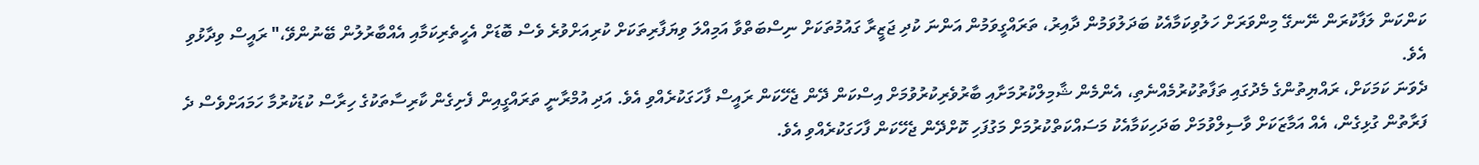ކަންކަން ލަފާކުރަން ނޭނގޭ މިންވަރަށް ހަލުވިކަމާއެކު ބަދަލުވަމުން ދާއިރު، ތަރައްގީވަމުން އަންނަ ކުދި ޖަޒީރާ ގައުމުތަކަށް ނިސްބަތްވާ އަމިއްލަ ވިޔަފާރިތަކަށް ކުރިއަށްވުރެ ވެސް ބޮޑަށް އެހީތެރިކަމާއި އެއްބާރުލުން ބޭނުންވޭ،" ރައީސް ވިދާޅުވި އެވެ.
ދެވަނަ ކަމަކަށް، ރައްޔިތުންގެ މެދުގައި ތަފާތުކުރުމެއްނެތި، އެންމެން ޝާމިލްކުރުމަށާއި ބާރުވެރިކުރުވުމަށް އިސްކަން ދޭން ޖެހޭކަން ރައީސް ފާހަގަކުރެއްވި އެވެ. އަދި އުމްރާނީ ތަރައްގީއިން ފެށިގެން ކާރިސާތަކުގެ ހިރާސް ކުޑަކުރުމާ ހަމައަށްވެސް ދެ ފަރާތުން ގުޅިގެން، އެއް އަމާޒަކަށް ވާސިލްވުމަށް ބަދަހިކަމާއެކު މަސައްކަތްކުރުމަށް މަގުފަހި ކޮށްދޭން ޖެހޭކަން ފާހަގަކުރެއްވި އެވެ.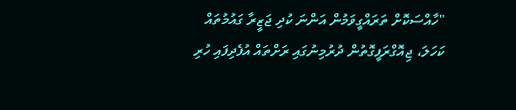"ހާއްސަކޮށް ތަރައްގީވަމުން އަންނަ ކުދި ޖަޒީރާ ގައުމުތައް ކަހަލަ، ޖިއޮގްރަފީގޮތުން ދުރުމިނުގައި ރަށްތައް އުފެދިފައި ހުރި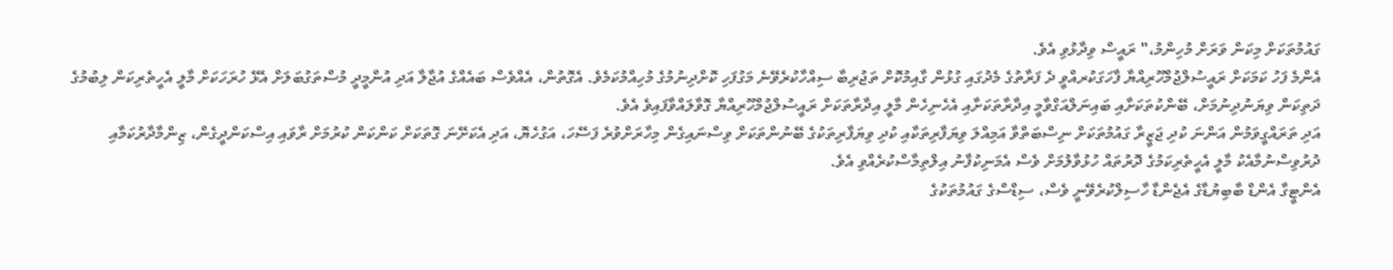ގައުމުތަކަށް މިކަން ވަރަށް މުހިންމު،" ރައީސް ވިދާޅުވި އެވެ.
އެންމެ ފަހު ކަމަކަށް ރައީސުލްޖުމްހޫރިއްޔާ ފާހަގަކުރއްވީ ދެ ފަރާތުގެ މެދުގައި ގުޅުން ގާއިމުކޮށް ތަޖުރިބާ ސިއްހާކުރެވޭނެ މަގުފަހި ކޮށްދިނުމުގެ މުހިއްމުކަމެވެ. އެގޮތުން، އެއްވެސް ބައެއްގެ އުޖާލާ އަދި އުންމީދީ މުސްތަގުބަލަށް އެޅޭ ހުރަހަކަށް މާލީ އެހީތެރިކަން ލިބުމުގެ ދަތިކަން ވިޔަނުދިނުމަށް، ބޭންކުތަކަށާއި ބައިނަލްއަގްވާމީ އިދާރާތަކަށާއި އެހެނިހެން މާލީ އިދާރާތަކަށް ރައީސުލްޖުމްހޫރިއްޔާ ގޮވާލައްވާފައިވެ އެވެ.
އަދި ތަރައްގީވަމުން އަންނަ ކުދި ޖަޒީރާ ގައުމުތަކަށް ނިސްބަތްވާ އަމިއްލަ ވިޔަފާރިތަކާއި ކުދި ވިޔަފާރިތަކުގެ ބޭނުންތަކަށް ވިސްނައިގެން މިހާރަށްވުރެ ފަސޭހަ، އަގުހެޔޮ، އަދި އެކަށޭނަ ގޮތަކަށް ކަންކަން ކުރުމަށް ރާވައި އިސްކަންދީގެން، ޒިންމާދާރުކަމާއި ދުރުވިސްނުމާއެކު މާލީ އެހީތެރިކަމުގެ ދޮރުތައް ހުޅުވާލުމަށް ވެސް އެމަނިކުފާނު އިލްތިމާސްކުރެއްވި އެވެ.
އެންޓީގާ އެންޑް ބާބިޔުޑާގެ އެޖެންޑާ ހާސިލްކުރެވޭނީ ވެސް، ސިޑްސްގެ ގައުމުތަކުގެ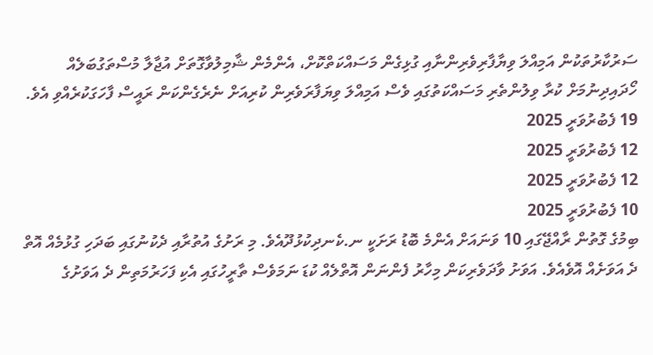ސަރުކާރުތަކުން އަމިއްލަ ވިޔާފާރިވެރިންނާއި ގުޅިގެން މަސައްކަތްކޮށް، އެންމެން ޝާމިލުވާގޮތަށް އުޖާލާ މުސްތަގުބަލެއް ހޯދައިދިނުމަށް ކުރާ ވިލުންތެރި މަސައްކަތުގައި ވެސް އަމިއްލަ ވިޔަފާރަވެރިން ކުރިއަށް ނެރެގެންކަން ރައީސް ފާހަގަކުރެއްވި އެވެ.
19 ފެބުރުވަރީ 2025
12 ފެބުރުވަރީ 2025
12 ފެބުރުވަރީ 2025
10 ފެބުރުވަރީ 2025
ބިމުގެ ގޮތުން ރާއްޖޭގައި 10 ވަނައަށް އެންމެ ބޮޑު ރަށަކީ ނ.ކެނދިކުޅުދޫއެވެ. މި ރަށުގެ އުތުރާއި ދެކުނުގައި ބަދަހި ގުޅުމެއް އޮތް ދެ އަވަށެއް އޮވެއެވެ. އަވަށު ވާދަވެރިކަން މިހާރު ފެންނަން އޮތްލެއް ކުޑަ ނަމަވެސް ތާރީހުގައި އެކި ފަހަރުމަތިން ދެ އަވަށުގެ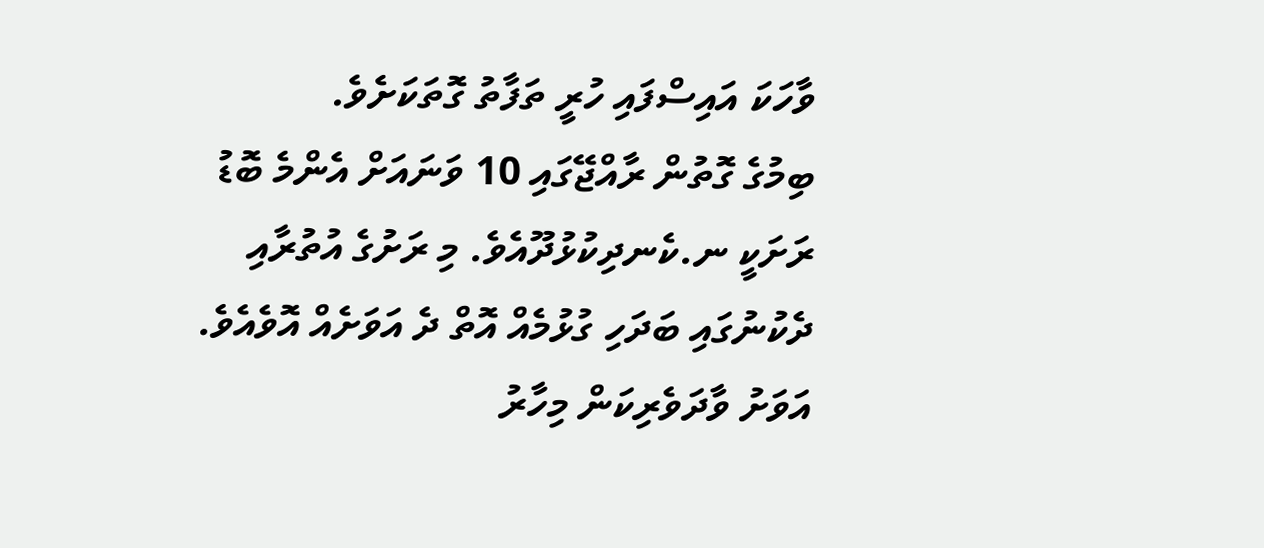ވާހަކަ އައިސްފައި ހުރީ ތަފާތު ގޮތަކަށެވެ.
ބިމުގެ ގޮތުން ރާއްޖޭގައި 10 ވަނައަށް އެންމެ ބޮޑު ރަށަކީ ނ.ކެނދިކުޅުދޫއެވެ. މި ރަށުގެ އުތުރާއި ދެކުނުގައި ބަދަހި ގުޅުމެއް އޮތް ދެ އަވަށެއް އޮވެއެވެ. އަވަށު ވާދަވެރިކަން މިހާރު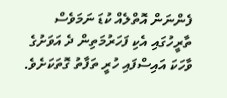ފެންނަން އޮތްލެއް ކުޑަ ނަމަވެސް ތާރީހުގައި އެކި ފަހަރުމަތިން ދެ އަވަށުގެ ވާހަކަ އައިސްފައި ހުރީ ތަފާތު ގޮތަކަށެވެ.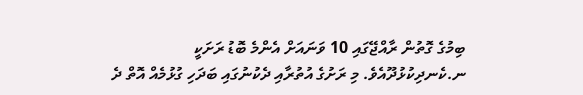ބިމުގެ ގޮތުން ރާއްޖޭގައި 10 ވަނައަށް އެންމެ ބޮޑު ރަށަކީ ނ.ކެނދިކުޅުދޫއެވެ. މި ރަށުގެ އުތުރާއި ދެކުނުގައި ބަދަހި ގުޅުމެއް އޮތް ދެ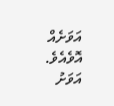އަވަށެއް އޮވެއެވެ. އަވަށު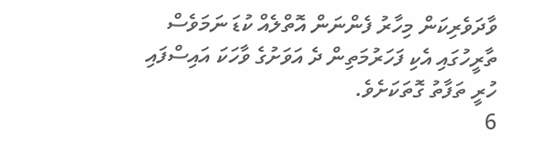ވާދަވެރިކަން މިހާރު ފެންނަން އޮތްލެއް ކުޑަ ނަމަވެސް ތާރީހުގައި އެކި ފަހަރުމަތިން ދެ އަވަށުގެ ވާހަކަ އައިސްފައި ހުރީ ތަފާތު ގޮތަކަށެވެ.
6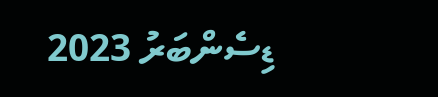ޑިސެންބަރު 2023